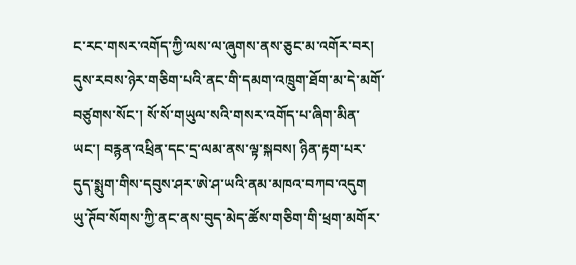ང་རང་གསར་འགོད་ཀྱི་ལས་ལ་ཞུགས་ནས་ཅུང་མ་འགོར་བར། དུས་རབས་ཉེར་གཅིག་པའི་ནང་གི་དམག་འཁྲུག་ཐོག་མ་དེ་མགོ་བཙུགས་སོང་། སོ་སོ་གཡུལ་སའི་གསར་འགོད་པ་ཞིག་མིན་ཡང་། བརྙན་འཕྲིན་དང་དྲ་ལམ་ནས་ལྟ་སྐབས། ཉིན་རྟག་པར་དུད་སྨུག་གིས་དབུས་ཤར་ཨེ་ཤ་ཡའི་ནམ་མཁའ་བཀབ་འདུག ཡུ་ཊོབ་སོགས་ཀྱི་ནང་ནས་བུད་མེད་ཚོས་གཅིག་གི་ཕྲག་མགོར་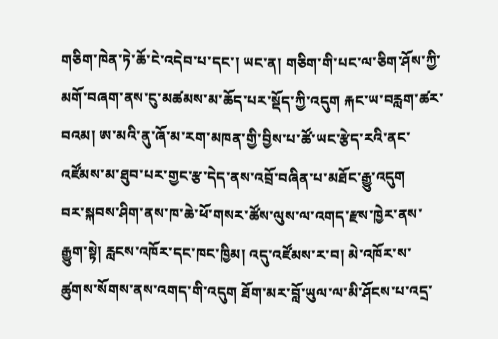གཅིག་ཁེན་ཏེ་ཆོ་ངེ་འདེབ་པ་དང་། ཡང་ན། གཅིག་གི་པང་ལ་ཅིག་ཤོས་ཀྱི་མགོ་བཞག་ནས་ངུ་མཚམས་མ་ཆོད་པར་སྡོད་ཀྱི་འདུག རྐང་ཡ་བརླག་ཚར་བའམ། ཨ་མའི་ནུ་ཞོ་མ་རག་མཁན་གྱི་བྱིས་པ་ཚོ་ཡང་རྩེད་རའི་ནང་འཛོམས་མ་ཐུབ་པར་གྱང་རྩ་དེད་ནས་འབྲོ་བཞིན་པ་མཐོང་རྒྱུ་འདུག
བར་སྐབས་ཤིག་ནས་ཁ་ཆེ་ཕོ་གསར་ཚོས་ལུས་ལ་འགད་རྫས་ཁྱེར་ནས་རྒྱུག་སྟེ། རླངས་འཁོར་དང་ཁང་ཁྱིམ། འདུ་འཛོམས་ར་བ། མེ་འཁོར་ས་ཚུགས་སོགས་ནས་འགད་གི་འདུག ཐོག་མར་བློ་ཡུལ་ལ་མི་ཤོངས་པ་འདྲ་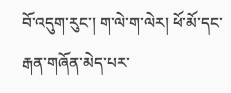བོ་འདུག་རུང་། ག་ལེ་ག་ལེར། ཕོ་མོ་དང་རྒན་གཞོན་མེད་པར་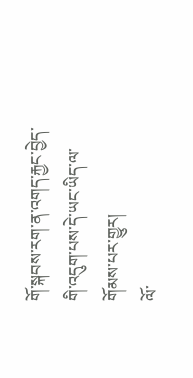གོ་སྐབས་རག་ན་འགད་རྐྱང་བྱེད་གི་འདུག་པས་དེ་ཡང་ཡིད་ལ་གོམས་པར་གྱུར།
ལོ་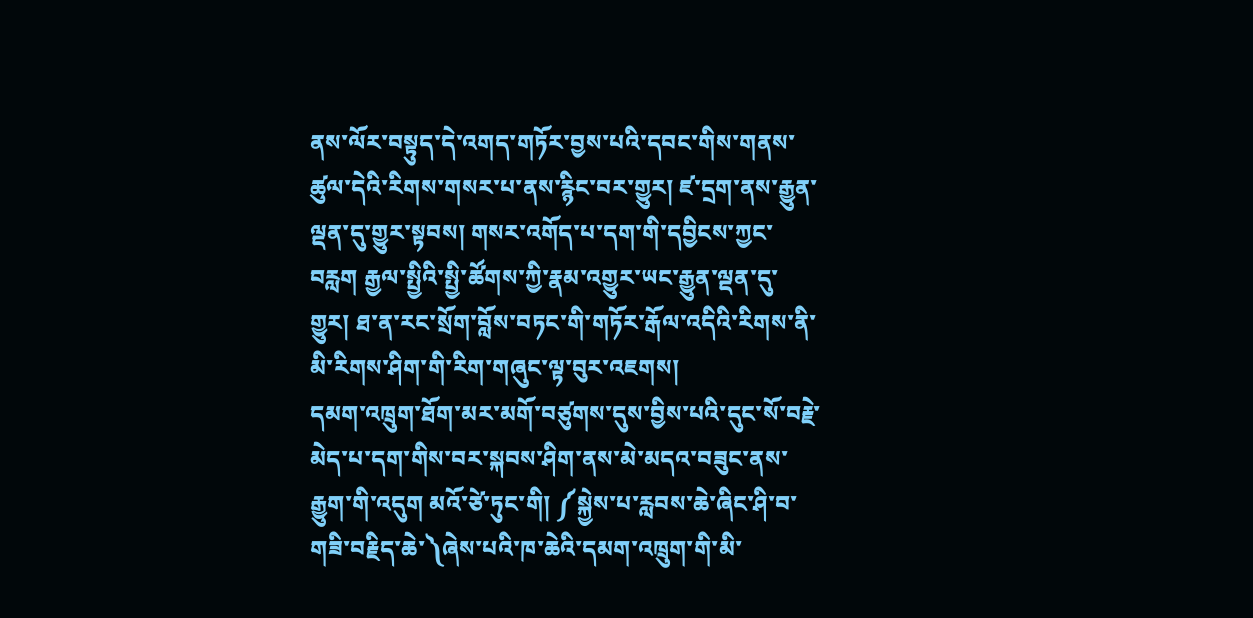ནས་ལོར་བསྟུད་དེ་འགད་གཏོར་བྱས་པའི་དབང་གིས་གནས་ཚུལ་དེའི་རིགས་གསར་པ་ནས་རྙིང་བར་གྱུར། ཛ་དྲག་ནས་རྒྱུན་ལྡན་དུ་གྱུར་སྟབས། གསར་འགོད་པ་དག་གི་དབྱིངས་ཀྱང་བརླག རྒྱལ་སྤྱིའི་སྤྱི་ཚོགས་ཀྱི་རྣམ་འགྱུར་ཡང་རྒྱུན་ལྡན་དུ་གྱུར། ཐ་ན་རང་སྲོག་བློས་བཏང་གི་གཏོར་རྒོལ་འདིའི་རིགས་ནི་མི་རིགས་ཤིག་གི་རིག་གཞུང་ལྟ་བུར་འཇགས།
དམག་འཁྲུག་ཐོག་མར་མགོ་བཙུགས་དུས་བྱིས་པའི་དུང་སོ་བརྗེ་མེད་པ་དག་གིས་བར་སྐབས་ཤིག་ནས་མེ་མདའ་བཟུང་ནས་རྒྱུག་གི་འདུག མའོ་ཙེ་ཏུང་གི། ༼སྐྱེས་པ་རླབས་ཆེ་ཞིང་ཤི་བ་གཟི་བརྗིད་ཆེ་༽ཞེས་པའི་ཁ་ཆེའི་དམག་འཁྲུག་གི་མི་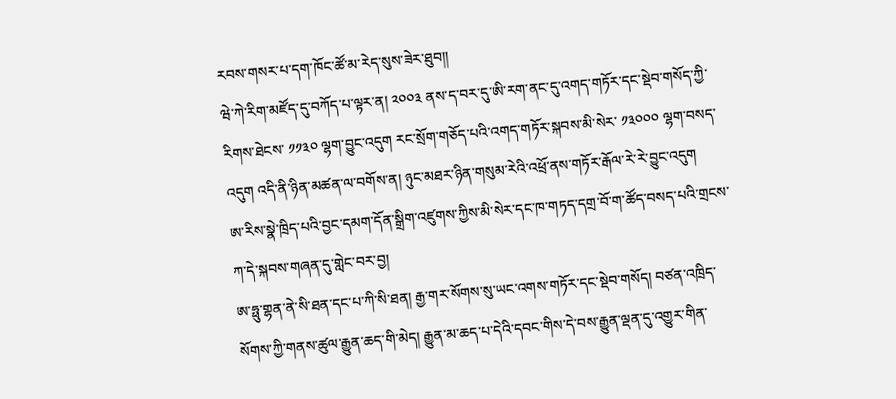རབས་གསར་པ་དག་ཁོང་ཚོ་མ་རེད་སུས་ཟེར་ཐུབ།།
ཝེ་ཀེ་རིག་མཛོད་དུ་བཀོད་པ་ལྟར་ན། ༢༠༠༣ ནས་ད་བར་དུ་ཨི་རག་ནང་དུ་འགད་གཏོར་དང་སྡེབ་གསོད་ཀྱི་རིགས་ཐེངས་ ༡༡༣༠ ལྷག་བྱུང་འདུག རང་སྲོག་གཅོད་པའི་འགད་གཏོར་སྐབས་མི་སེར་ ༡༣༠༠༠ ལྷག་བསད་འདུག འདི་ནི་ཉིན་མཚན་ལ་བགོས་ན། ཉུང་མཐར་ཉིན་གསུམ་རེའི་འཕྲོ་ནས་གཏོར་རྒོལ་རེ་རེ་བྱུང་འདུག
ཨ་རིས་སྣེ་ཁྲིད་པའི་བྱང་དམག་དོན་སྒྲིག་འཛུགས་ཀྱིས་མི་སེར་དང་ཁ་གཏད་དགྲ་བོ་ག་ཚོད་བསད་པའི་གྲངས་ཀ་དེ་སྐབས་གཞན་དུ་གླེང་བར་བྱ།
ཨ་ཧྥུ་གྷན་ནེ་སི་ཐན་དང་པ་ཀི་སི་ཐན། རྒྱ་གར་སོགས་སུ་ཡང་འགས་གཏོར་དང་སྡེབ་གསོད། བཙན་འཁྲིད་སོགས་ཀྱི་གནས་ཚུལ་རྒྱུན་ཆད་གི་མེད། རྒྱུན་མ་ཆད་པ་དེའི་དབང་གིས་དེ་བས་རྒྱུན་ལྡན་དུ་འགྱུར་གིན་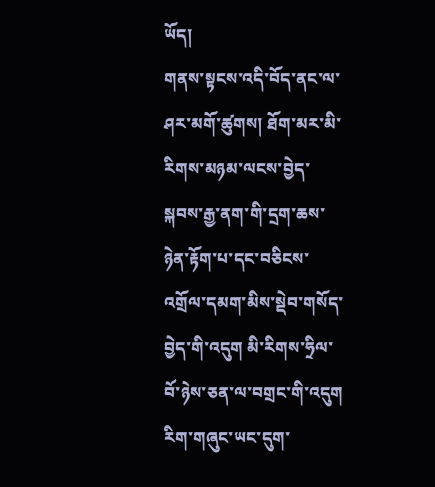ཡོད།
གནས་སྟངས་འདི་བོད་ནང་ལ་ཤར་མགོ་ཚུགས། ཐོག་མར་མི་རིགས་མཉམ་ལངས་བྱེད་སྐབས་རྒྱ་ནག་གི་དྲག་ཆས་ཉེན་རྟོག་པ་དང་བཅིངས་འགྲོལ་དམག་མིས་སྡེབ་གསོད་བྱེད་གི་འདུག མི་རིགས་ཧྲིལ་བོ་ཉེས་ཅན་ལ་བགྲང་གི་འདུག རིག་གཞུང་ཡང་དུག་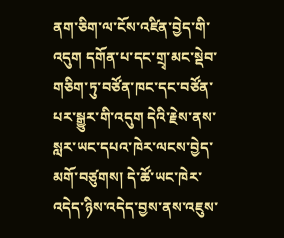ནག་ཅིག་ལ་ངོས་འཛིན་བྱེད་གི་འདུག དགོན་པ་དང་གྲྭ་མང་སྡེབ་གཅིག་ཏུ་བཙོན་ཁང་དང་བཙོན་པར་སྒྱུར་གི་འདུག དེའི་རྗེས་ནས་སླར་ཡང་དཔའ་ཁེར་ལངས་བྱེད་མགོ་བཙུགས། དེ་ཚོ་ཡང་ཁེར་འདེད་ཉིས་འདེད་བྱས་ནས་འཇུས་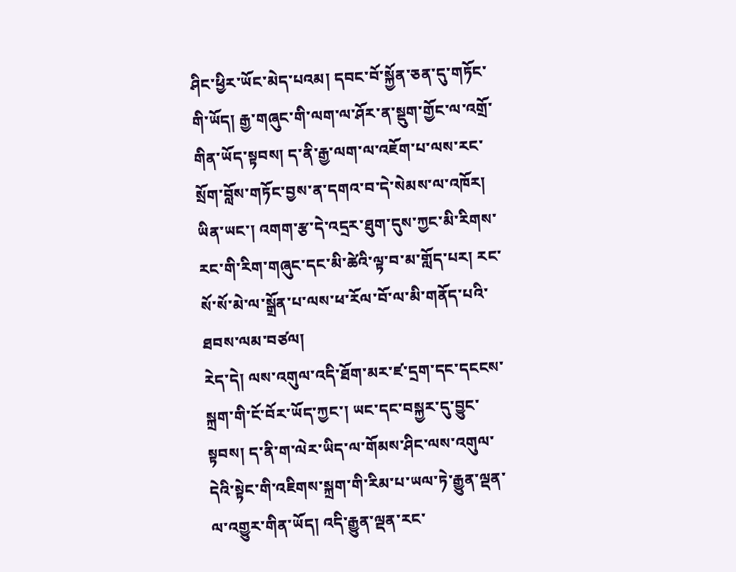ཤིང་ཕྱིར་ཡོང་མེད་པའམ། དབང་བོ་སྐྱོན་ཅན་དུ་གཏོང་གི་ཡོད། རྒྱ་གཞུང་གི་ལག་ལ་ཤོར་ན་སྡུག་གྱོང་ལ་འགྲོ་གིན་ཡོད་སྟབས། ད་ནི་རྒྱ་ལག་ལ་འཇོག་པ་ལས་རང་སྲོག་བློས་གཏོང་བྱས་ན་དགའ་བ་དེ་སེམས་ལ་འཁོར། ཡིན་ཡང་། འགག་རྩ་དེ་འདྲར་ཐུག་དུས་ཀྱང་མི་རིགས་རང་གི་རིག་གཞུང་དང་མི་ཚེའི་ལྟ་བ་མ་གློད་པར། རང་སོ་སོ་མེ་ལ་སྒྲོན་པ་ལས་ཕ་རོལ་བོ་ལ་མི་གནོད་པའི་ཐབས་ལམ་བཙལ།
རེད་དེ། ལས་འགུལ་འདི་ཐོག་མར་ཛ་དྲག་དང་དངངས་སྐྲག་གི་ངོ་བོར་ཡོད་ཀྱང་། ཡང་དང་བསྐྱར་དུ་བྱུང་སྟབས། ད་ནི་ག་ལེར་ཡིད་ལ་གོམས་ཤིང་ལས་འགུལ་དེའི་སྟེང་གི་འཇིགས་སྐྲག་གི་རིམ་པ་ཡལ་ཏེ་རྒྱུན་ལྡན་ལ་འགྱུར་གིན་ཡོད། འདི་རྒྱུན་ལྡན་རང་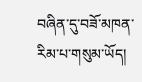བཞིན་དུ་བཟོ་མཁན་རིམ་པ་གསུམ་ཡོད།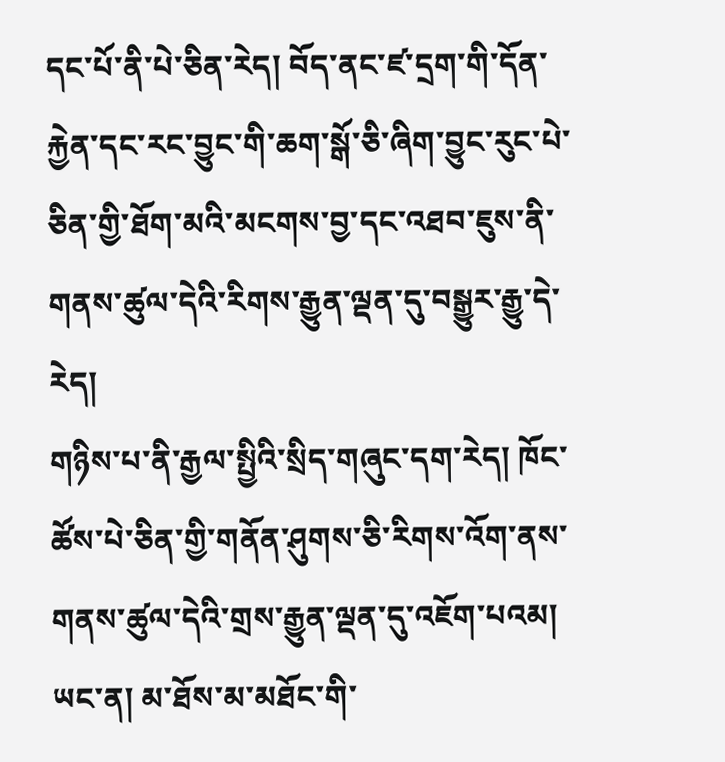དང་པོ་ནི་པེ་ཅིན་རེད། བོད་ནང་ཛ་དྲག་གི་དོན་རྐྱེན་དང་རང་བྱུང་གི་ཆག་སྒོ་ཅི་ཞིག་བྱུང་རུང་པེ་ཅིན་གྱི་ཐོག་མའི་མངགས་བྱ་དང་འཐབ་ཇུས་ནི་གནས་ཚུལ་དེའི་རིགས་རྒྱུན་ལྡན་དུ་བསྒྱུར་རྒྱུ་དེ་རེད།
གཉིས་པ་ནི་རྒྱལ་སྤྱིའི་སྲིད་གཞུང་དག་རེད། ཁོང་ཚོས་པེ་ཅིན་གྱི་གནོན་ཤུགས་ཅི་རིགས་འོག་ནས་གནས་ཚུལ་དེའི་གྲས་རྒྱུན་ལྡན་དུ་འཇོག་པའམ། ཡང་ན། མ་ཐོས་མ་མཐོང་གི་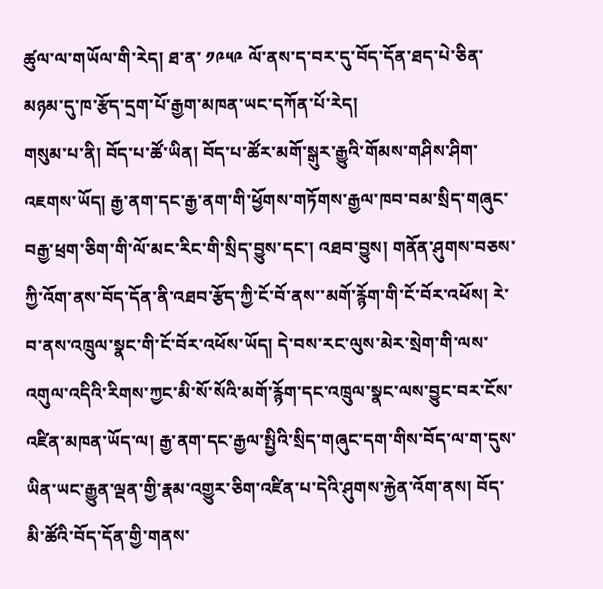ཚུལ་ལ་གཡོལ་གི་རེད། ཐ་ན་ ༡༩༥༩ ལོ་ནས་ད་བར་དུ་བོད་དོན་ཐད་པེ་ཅིན་མཉམ་དུ་ཁ་རྩོད་དྲག་པོ་རྒྱག་མཁན་ཡང་དཀོན་པོ་རེད།
གསུམ་པ་ནི། བོད་པ་ཚོ་ཡིན། བོད་པ་ཚོར་མགོ་སྒུར་རྒྱུའི་གོམས་གཤིས་ཤིག་འཇགས་ཡོད། རྒྱ་ནག་དང་རྒྱ་ནག་གི་ཕྱོགས་གཏོགས་རྒྱལ་ཁབ་བམ་སྲིད་གཞུང་བརྒྱ་ཕྲག་ཅིག་གི་ལོ་མང་རིང་གི་སྲིད་བྱུས་དང་། འཐབ་བྱུས། གནོན་ཤུགས་བཅས་ཀྱི་འོག་ནས་བོད་དོན་ནི་འཐབ་རྩོད་ཀྱི་ངོ་བོ་ནས་་མགོ་རྙོག་གི་ངོ་བོར་འཕོས། རེ་བ་ནས་འཁྲུལ་སྣང་གི་ངོ་བོར་འཕོས་ཡོད། དེ་བས་རང་ལུས་མེར་སྲེག་གི་ལས་འགུལ་འདིའི་རིགས་ཀྱང་མི་སོ་སོའི་མགོ་རྙོག་དང་འཁྲུལ་སྣང་ལས་བྱུང་བར་ངོས་འཛིན་མཁན་ཡོད་ལ། རྒྱ་ནག་དང་རྒྱལ་སྤྱིའི་སྲིད་གཞུང་དག་གིས་བོད་ལ་ག་དུས་ཡིན་ཡང་རྒྱུན་ལྡན་གྱི་རྣམ་འགྱུར་ཅིག་འཛིན་པ་དེའི་ཤུགས་རྐྱེན་འོག་ནས། བོད་མི་ཚོའི་བོད་དོན་གྱི་གནས་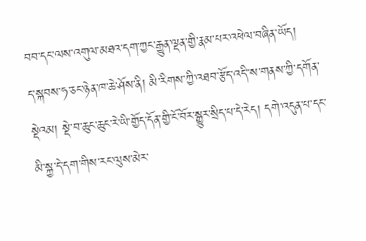བབ་དང་ལས་འགུལ་མཐའ་དག་ཀྱང་རྒྱུན་ལྡན་གྱི་རྣམ་པར་འཕེལ་བཞིན་ཡོད།
ད་སྐབས་ཧ་ཅང་ཉེན་ཁ་ཆེ་ཤོས་ནི། མི་རིགས་ཀྱི་འཐབ་རྩོད་འདི་་ས་གནས་ཀྱི་དགོན་སྡེའམ། སྡེ་བ་ཆུང་ཆུང་རེ་ཡི་གྱོད་དོན་གྱི་ངོ་བོར་སྒྱུར་སྲིད་པ་དེ་རེད། དགེ་འདུན་པ་དང་མི་སྐྱ་དེ་དག་གིས་རང་ལུས་མེར་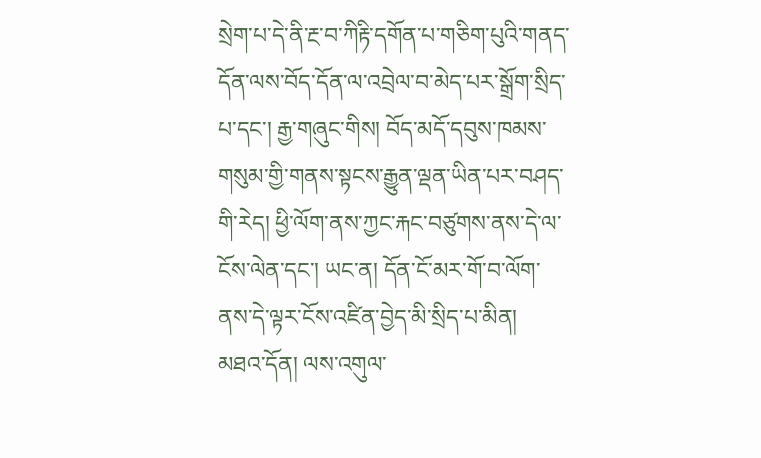སྲེག་པ་དེ་ནི་རྔ་བ་ཀིརྟི་དགོན་པ་གཅིག་པུའི་གནད་དོན་ལས་བོད་དོན་ལ་འབྲེལ་བ་མེད་པར་སྒྲོག་སྲིད་པ་དང་། རྒྱ་གཞུང་གིས། བོད་མདོ་དབུས་ཁམས་གསུམ་གྱི་གནས་སྟངས་རྒྱུན་ལྡན་ཡིན་པར་བཤད་གི་རེད། ཕྱི་ལོག་ནས་ཀྱང་རྐང་བཙུགས་ནས་དེ་ལ་ངོས་ལེན་དང་། ཡང་ན། དོན་ངོ་མར་གོ་བ་ལོག་ནས་དེ་ལྟར་ངོས་འཛིན་བྱེད་མི་སྲིད་པ་མིན།
མཐའ་དོན། ལས་འགུལ་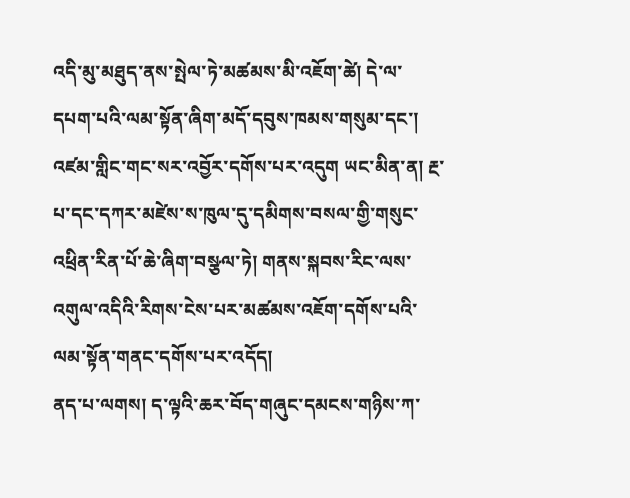འདི་མུ་མཐུད་ནས་སྤེལ་ཏེ་མཚམས་མི་འཇོག་ཚེ། དེ་ལ་དཔག་པའི་ལམ་སྟོན་ཞིག་མདོ་དབུས་ཁམས་གསུམ་དང་། འཛམ་གླིང་གང་སར་འབྱོར་དགོས་པར་འདུག ཡང་མིན་ན། རྔ་པ་དང་དཀར་མཛེས་ས་ཁུལ་དུ་དམིགས་བསལ་གྱི་གསུང་འཕྲིན་རིན་པོ་ཆེ་ཞིག་བསྩལ་ཏེ། གནས་སྐབས་རིང་ལས་འགུལ་འདིའི་རིགས་ངེས་པར་མཚམས་འཇོག་དགོས་པའི་ལམ་སྟོན་གནང་དགོས་པར་འདོད།
ནད་པ་ལགས། ད་ལྟའི་ཆར་བོད་གཞུང་དམངས་གཉིས་ཀ་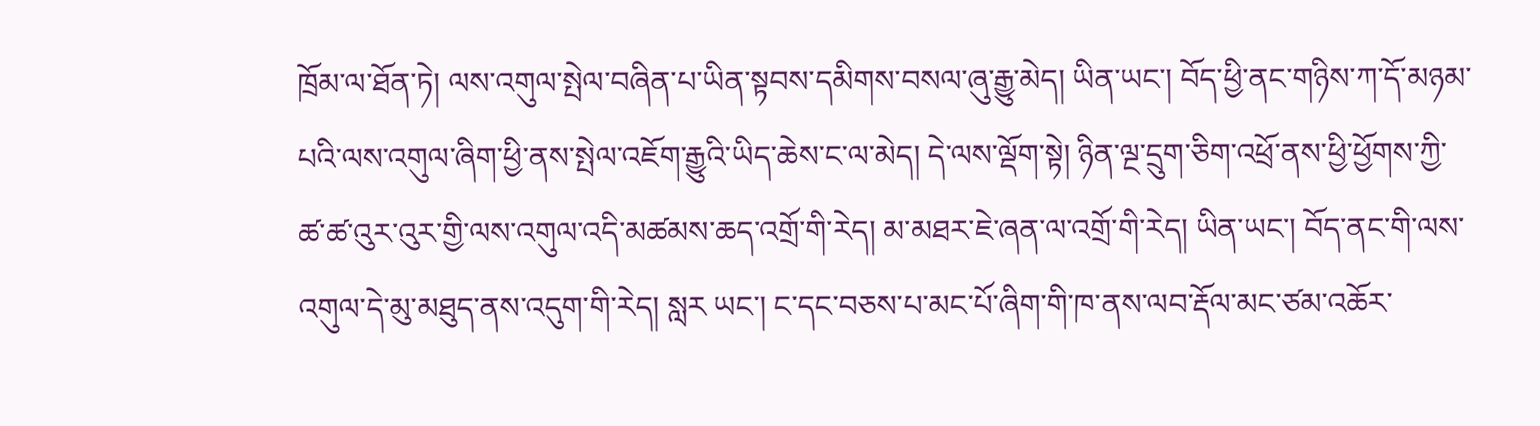ཁྲོམ་ལ་ཐོན་ཏེ། ལས་འགུལ་སྤེལ་བཞིན་པ་ཡིན་སྟབས་དམིགས་བསལ་ཞུ་རྒྱུ་མེད། ཡིན་ཡང་། བོད་ཕྱི་ནང་གཉིས་ཀ་དོ་མཉམ་པའི་ལས་འགུལ་ཞིག་ཕྱི་ནས་སྤེལ་འཇོག་རྒྱུའི་ཡིད་ཆེས་ང་ལ་མེད། དེ་ལས་ལྡོག་སྟེ། ཉིན་ལྔ་དྲུག་ཅིག་འཕྲོ་ནས་ཕྱི་ཕྱོགས་ཀྱི་ཚ་ཚ་འུར་འུར་གྱི་ལས་འགུལ་འདི་མཚམས་ཆད་འགྲོ་གི་རེད། མ་མཐར་ཇེ་ཞན་ལ་འགྲོ་གི་རེད། ཡིན་ཡང་། བོད་ནང་གི་ལས་འགུལ་དེ་མུ་མཐུད་ནས་འདུག་གི་རེད། སླར ཡང་། ང་དང་བཅས་པ་མང་པོ་ཞིག་གི་ཁ་ནས་ལབ་རྡོལ་མང་ཙམ་འཆོར་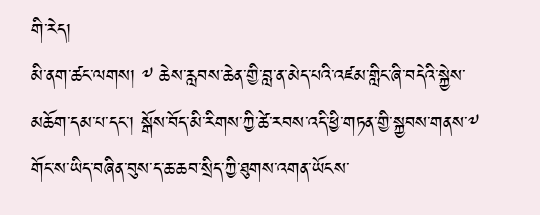གི་རེད།
མི་ནག་ཚང་ལགས། ༸ ཆེས་རླབས་ཆེན་གྱི་བླ་ན་མེད་པའི་འཛམ་གླིང་ཞི་བདེའི་སྐྱེས་མཆོག་དམ་པ་དང་། སྒོས་བོད་མི་རིགས་ཀྱི་ཚེ་རབས་འདི་ཕྱི་གཏན་གྱི་སྐྱབས་གནས་༸ གོང་ས་ཡིད་བཞིན་བུས་ད་ཆ་ཆབ་སྲིད་ཀྱི་ཐུགས་འགན་ཡོངས་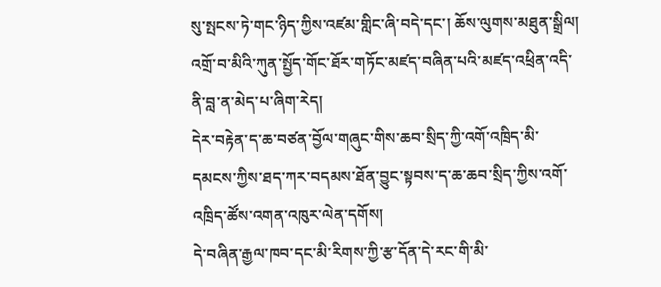སུ་སྤངས་ཏེ་གང་ཉིད་ཀྱིས་འཛམ་གླིང་ཞི་བདེ་དང་། ཆོས་ལུགས་མཐུན་སྒྲིལ། འགྲོ་བ་མིའི་ཀུན་སྤྱོད་གོང་ཐོར་གཏོང་མཛད་བཞིན་པའི་མཛད་འཕྲིན་འདི་ནི་བླ་ན་མེད་པ་ཞིག་རེད།
དེར་བརྟེན་ད་ཆ་བཙན་བྱོལ་གཞུང་གིས་ཆབ་སྲིད་ཀྱི་འགོ་འཁྲིད་མི་དམངས་ཀྱིས་ཐད་ཀར་བདམས་ཐོན་བྱུང་སྟབས་ད་ཆ་ཆབ་སྲིད་ཀྱིས་འགོ་འཁྲིད་ཚོས་འགན་འཁུར་ལེན་དགོས།
དེ་བཞིན་རྒྱལ་ཁབ་དང་མི་རིགས་ཀྱི་རྩ་དོན་དེ་རང་གི་མི་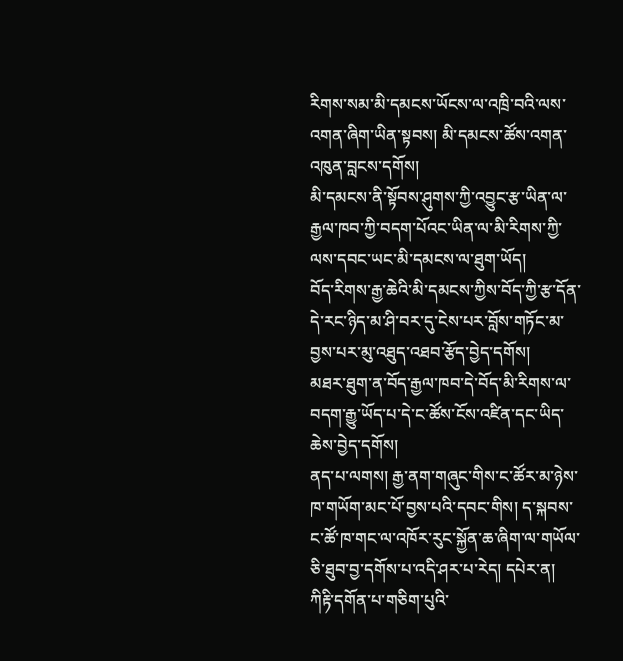རིགས་སམ་མི་དམངས་ཡོངས་ལ་འཁྲི་བའི་ལས་འགན་ཞིག་ཡིན་སྟབས། མི་དམངས་ཚོས་འགན་འཁུན་བླངས་དགོས།
མི་དམངས་ནི་སྟོབས་ཤུགས་ཀྱི་འབྱུང་རྩ་ཡིན་ལ་རྒྱལ་ཁབ་ཀྱི་བདག་པོའང་ཡིན་ལ་མི་རིགས་ཀྱི་ལས་དབང་ཡང་མི་དམངས་ལ་ཐུག་ཡོད།
བོད་རིགས་རྒྱ་ཆེའི་མི་དམངས་ཀྱིས་བོད་ཀྱི་རྩ་དོན་དེ་རང་ཉིད་མ་ཤི་བར་དུ་ངེས་པར་བློས་གཏོང་མ་བྱས་པར་མུ་འཐུད་འཐབ་རྩོད་བྱེད་དགོས།
མཐར་ཐུག་ན་བོད་རྒྱལ་ཁབ་དེ་བོད་མི་རིགས་ལ་བདག་རྒྱུ་ཡོད་པ་དེ་ང་ཚོས་ངོས་འཛིན་དང་ཡིད་ཆེས་བྱེད་དགོས།
ནད་པ་ལགས། རྒྱ་ནག་གཞུང་གིས་ང་ཚོར་མ་ཉེས་ཁ་གཡོག་མང་པོ་བྱས་པའི་དབང་གིས། ད་སྐབས་ང་ཚོ་ཁ་གང་ལ་འཁོར་རུང་སྐྱོན་ཆ་ཞིག་ལ་གཡོལ་ཅི་ཐུབ་བྱ་དགོས་པ་འདི་ཤར་པ་རེད། དཔེར་ན། ཀིརྟི་དགོན་པ་གཅིག་པུའི་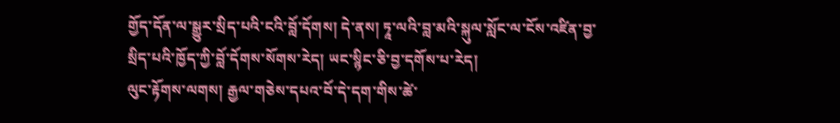གྱོད་དོན་ལ་སྒྱུར་སྲིད་པའི་ངའི་བློ་དོགས། དེ་ནས། ཏཱ་ལའི་བླ་མའི་སྐུལ་སློང་ལ་ངོས་འཛིན་བྱ་སྲིད་པའི་ཁྱོད་ཀྱི་བློ་དོགས་སོགས་རེད། ཡང་སྙིང་ཅི་བྱ་དགོས་པ་རེད།
ལུང་རྟོགས་ལགས། རྒྱལ་གཅེས་དཔའ་བོ་དེ་དག་གིས་ཚེ་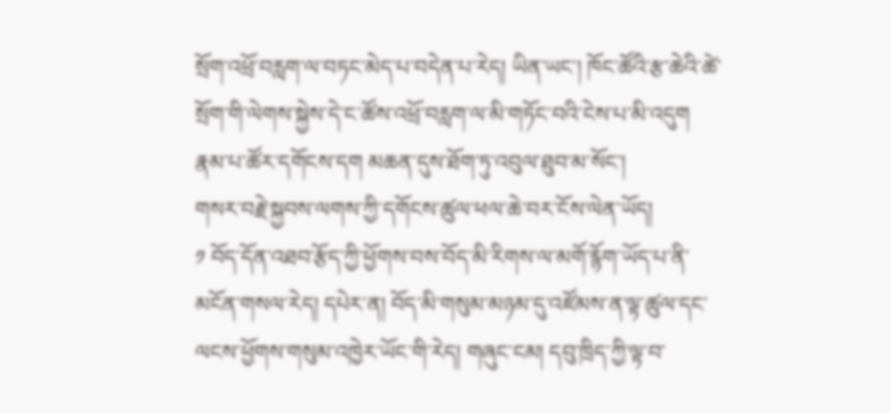སྲོག་འཕྲོ་བརླག་ལ་བཏང་མེད་པ་བདེན་པ་རེད། ཡིན་ཡང་། ཁོང་ཚོའི་རྩ་ཆེའི་ཚེ་སྲོག་གི་ལེགས་སྐྱེས་དེ་ང་ཚོས་འཕྲོ་བརླག་ལ་མི་གཏོང་བའི་ངེས་པ་མི་འདུག
རྣམ་པ་ཚོར་དགོངས་དག མཆན་དུས་ཐོག་ཏུ་འབུལ་ཐུབ་མ་སོང་།
གསར་བརྗེ་སྐྱབས་ལགས་ཀྱི་དགོངས་ཚུལ་ཕལ་ཆེ་བར་ངོས་ལེན་ཡོད།
༡ བོད་དོན་འཐབ་རྩོད་ཀྱི་ཕྱོགས་བས་བོད་མི་རིགས་ལ་མགོ་རྙོག་ཡོད་པ་ནི་མངོན་གསལ་རེད། དཔེར་ན། བོད་མི་གསུམ་མཉམ་དུ་འཛོམས་ན་ལྟ་ཚུལ་དང་ལངས་ཕྱོགས་གསུམ་འཁྱེར་ཡོང་གི་རེད། གཞུང་ངམ། དབུ་ཁྲིད་ཀྱི་ལྟ་བ་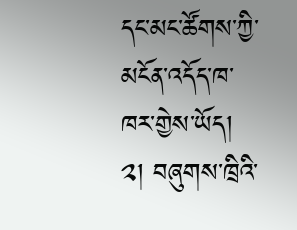དང་མང་ཚོགས་ཀྱི་མངོན་འདོད་ཁ་ཁར་གྱེས་ཡོད།
༢། བཞུགས་ཁྲིའི་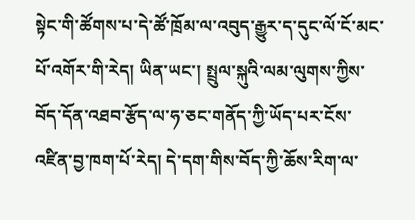སྟེང་གི་ཚོགས་པ་དེ་ཚོ་ཁྲོམ་ལ་འབུད་རྒྱུར་ད་དུང་ལོ་ངོ་མང་པོ་འགོར་གི་རེད། ཡིན་ཡང་། སྤྲུལ་སྐུའི་ལམ་ལུགས་ཀྱིས་བོད་དོན་འཐབ་རྩོད་ལ་ཧ་ཅང་གནོད་ཀྱི་ཡོད་པར་ངོས་འཛིན་བྱ་ཁག་པོ་རེད། དེ་དག་གིས་བོད་ཀྱི་ཆོས་རིག་ལ་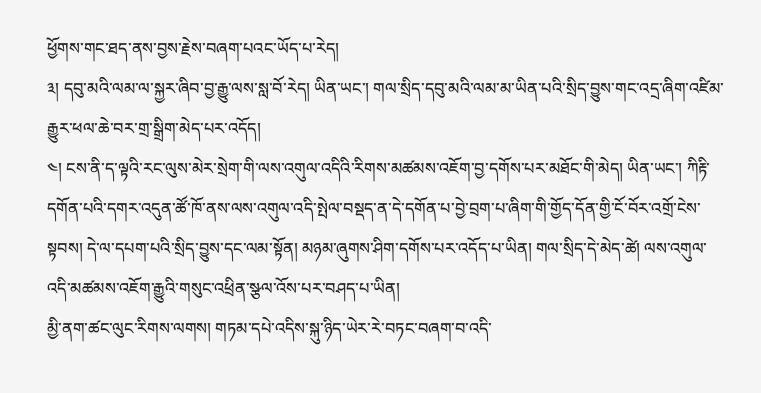ཕྱོགས་གང་ཐད་ནས་བྱས་རྗེས་བཞག་པའང་ཡོད་པ་རེད།
༣། དབུ་མའི་ལམ་ལ་སྐྱར་ཞིབ་བྱ་རྒྱུ་ལས་སླ་བོ་རེད། ཡིན་ཡང་། གལ་སྲིད་དབུ་མའི་ལམ་མ་ཡིན་པའི་སྲིད་བྱུས་གང་འདྲ་ཞིག་འཛིམ་རྒྱུར་ཕལ་ཆེ་བར་གྲ་སྒྲིག་མེད་པར་འདོད།
༤། ངས་ནི་ད་ལྟའི་རང་ལུས་མེར་སྲེག་གི་ལས་འགུལ་འདིའི་རིགས་མཚམས་འཇོག་བྱ་དགོས་པར་མཐོང་གི་མེད། ཡིན་ཡང་། ཀིརྟི་དགོན་པའི་དགར་འདུན་ཚོ་ཁོ་ནས་ལས་འགུལ་འདི་སྤེལ་བསྡད་ན་དེ་དགོན་པ་བྱེ་བྲག་པ་ཞིག་གི་གྱོད་དོན་གྱི་ངོ་བོར་འགྲོ་ངེས་སྟབས། དེ་ལ་དཔག་པའི་སྲིད་བྱུས་དང་ལམ་སྟོན། མཉམ་ཞུགས་ཤིག་དགོས་པར་འདོད་པ་ཡིན། གལ་སྲིད་དེ་མེད་ཚེ། ལས་འགུལ་འདི་མཚམས་འཇོག་རྒྱུའི་གསུང་འཕྲིན་སྩལ་འོས་པར་བཤད་པ་ཡིན།
མྱི་ནག་ཚང་ལུང་རིགས་ལགས། གཏམ་དཔེ་འདིས་སྐུ་ཉིད་ཡེར་རེ་བཏང་བཞག་བ་འདི་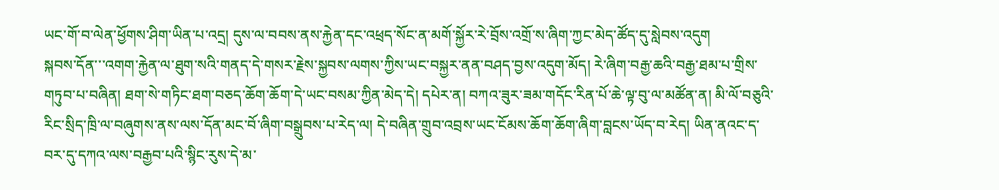ཡང་གོ་བ་ལེན་ཕྱོགས་ཤིག་ཡིན་པ་འདྲ། དུས་ལ་བབས་ནས་རྐྱེན་དང་འཕྲད་སོང་ན་མགོ་སྐྱོར་རེ་བྲོས་འགྲོ་ས་ཞིག་ཀྱང་མེད་ཚོད་དུ་སླེབས་འདུག
སྐབས་དོན་་་འགག་རྐྱེན་ལ་ཐུག་སའི་གནད་དེ་གསར་རྗེས་སྐྱབས་ལགས་ཀྱིས་ཡང་བསྐྱར་ནན་བཤད་བྱས་འདུག་མོད། རེ་ཞིག་བརྒྱ་ཆའི་བརྒྱ་ཐམ་པ་གྲིས་གཏུབ་པ་བཞིན། ཐག་སེ་གཏིང་ཐག་བཅད་ཆོག་ཆོག་དེ་ཡང་བསམ་ཀྱིན་མེད་དེ། དཔེར་ན། བཀའ་ཟུར་ཟམ་གདོང་རིན་པོ་ཆེ་ལྟ་བུ་ལ་མཚོན་ན། མི་ལོ་བཅུའི་རིང་སྲིད་ཁྲི་ལ་བཞུགས་ནས་ལས་དོན་མང་བོ་ཞིག་བསྒྲུབས་པ་རེད་ལ། དེ་བཞིན་གྲུབ་འབྲས་ཡང་ངོམས་ཆོག་ཆོག་ཞིག་བླངས་ཡོད་བ་རེད། ཡིན་ནའང་ད་བར་དུ་དཀའ་ལས་བརྒྱབ་པའི་སྙིང་རུས་དེ་མ་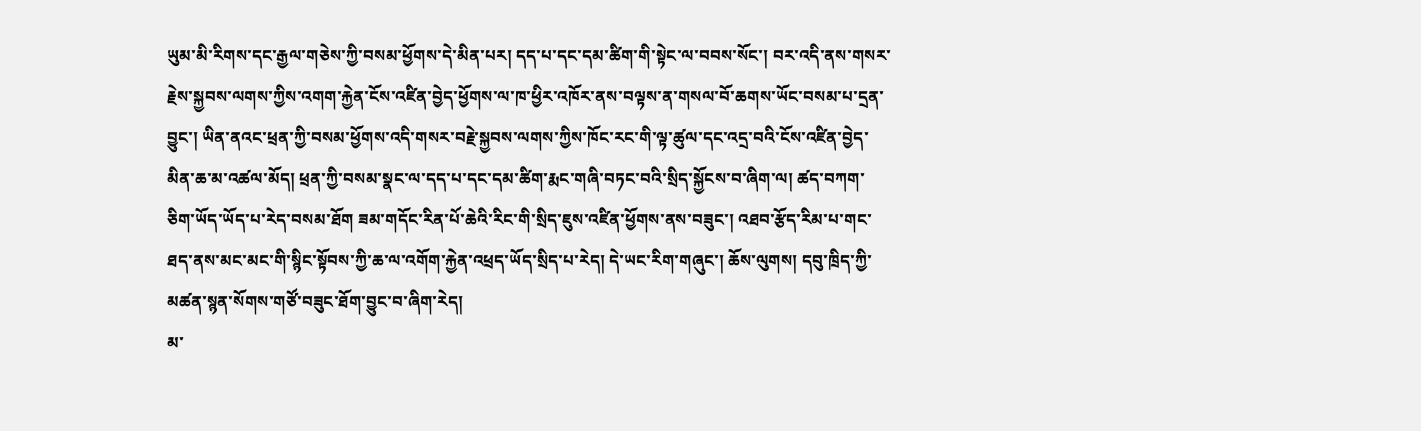ཡུམ་མི་རིགས་དང་རྒྱལ་གཅེས་ཀྱི་བསམ་ཕྱོགས་དེ་མིན་པར། དད་པ་དང་དམ་ཚིག་གི་སྟེང་ལ་བབས་སོང་། བར་འདི་ནས་གསར་རྗེས་སྐྱབས་ལགས་ཀྱིས་འགག་རྐྱེན་ངོས་འཛིན་བྱེད་ཕྱོགས་ལ་ཁ་ཕྱིར་འཁོར་ནས་བལྟས་ན་གསལ་བོ་ཆགས་ཡོང་བསམ་པ་དྲན་བྱུང་། ཡིན་ནའང་ཕྲན་ཀྱི་བསམ་ཕྱོགས་འདི་གསར་བརྗེ་སྐྱབས་ལགས་ཀྱིས་ཁོང་རང་གི་ལྟ་ཚུལ་དང་འདྲ་བའི་ངོས་འཛིན་བྱེད་མིན་ཆ་མ་འཚལ་མོད། ཕྲན་ཀྱི་བསམ་སྣང་ལ་དད་པ་དང་དམ་ཚིག་རྨང་གཞི་བཏང་བའི་སྲིད་སྐྱོངས་བ་ཞིག་ལ། ཚད་བཀག་ཅིག་ཡོད་ཡོད་པ་རེད་བསམ་ཐོག ཟམ་གདོང་རིན་པོ་ཆེའི་རིང་གི་སྲིད་ཇུས་འཛིན་ཕྱོགས་ནས་བཟུང་། འཐབ་རྩོད་རིམ་པ་གང་ཐད་ནས་མང་མང་གི་སྙིང་སྟོབས་ཀྱི་ཆ་ལ་འགོག་རྐྱེན་འཕྲད་ཡོད་སྲིད་པ་རེད། དེ་ཡང་རིག་གཞུང་། ཆོས་ལུགས། དབུ་ཁྲིད་ཀྱི་མཚན་སྙན་སོགས་གཙོ་བཟུང་ཐོག་བྱུང་བ་ཞིག་རེད།
མ་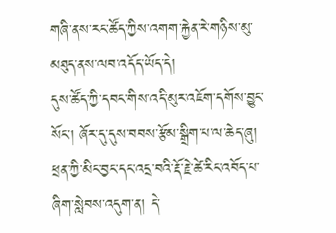གཞི་ནས་རང་ཚོད་ཀྱིས་འགག་རྐྱེན་རེ་གཉིས་མུ་མཐུད་ནས་ལབ་འདོད་ཡོད་དེ།
དུས་ཚོད་ཀྱི་དབང་གིས་འདི་མུར་འཇོག་དགོས་བྱུང་སོང་། ཞོར་དུ་དུས་བབས་རྩོམ་སྒྲིག་པ་ལ་ཆེད་ཞུ། ཕྲན་ཀྱི་མིང་བྱང་དང་འདྲ་བའི་རྡོ་རྗེ་ཚེ་རིང་འབོད་པ་ཞིག་སླེབས་འདུག་ན། དེ་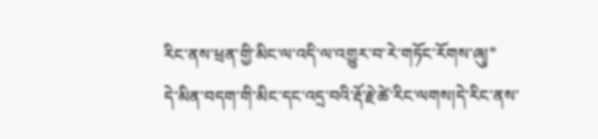རིང་ནས་ཕྲན་གྱི་མིང་ལ་འདི་ལ་འགྱུར་བ་རེ་གཏོང་རོགས་ཞུ།*
དེ་མིན་བདག་གི་མིང་དང་འདྲ་བའི་རྡོ་རྗེ་ཚེ་རིང་ལགས།དེ་རིང་ནས་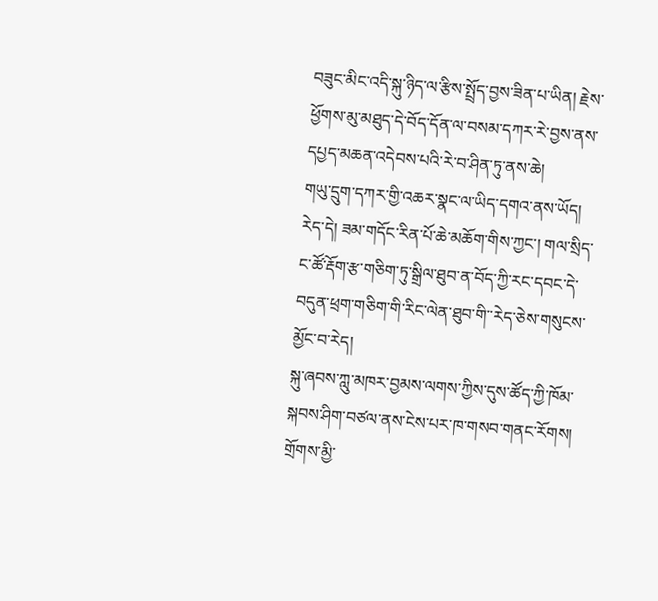བཟུང་མིང་འདི་སྐུ་ཉིད་ལ་རྩིས་སྤྲོད་བྱས་ཟིན་པ་ཡིན། རྗེས་ཕྱོགས་མུ་མཐུད་དེ་བོད་དོན་ལ་བསམ་དཀར་རེ་བྱས་ནས་དཔྱད་མཆན་འདེབས་པའི་རེ་བ་ཤིན་ཏུ་ནས་ཆེ།
གཡུ་དྲུག་དཀར་གྱི་འཆར་སྣང་ལ་ཡིད་དགའ་ནས་ཡོད། རེད་དེ། ཟམ་གདོང་རིན་པོ་ཆེ་མཆོག་གིས་ཀྱང་། གལ་སྲིད་ང་ཚོ་རྡོག་རྩ་གཅིག་ཏུ་སྒྲིལ་ཐུབ་ན་བོད་ཀྱི་རང་དབང་དེ་བདུན་ཕྲག་གཅིག་གི་རིང་ལེན་ཐུབ་གི་་རེད་ཅེས་གསུངས་མྱོང་བ་རེད།
སྐུ་ཞབས་ཀླུ་མཁར་བྱམས་ལགས་ཀྱིས་དུས་ཚོད་ཀྱི་ཁོམ་སྐབས་ཤིག་བཙལ་ནས་ངེས་པར་ཁ་གསབ་གནང་རོགས།
གྲོགས་མྱི་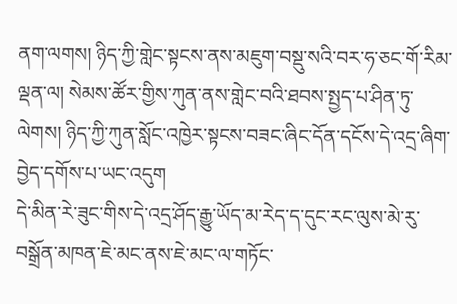ནག་ལགས། ཉིད་ཀྱི་གླེང་སྟངས་ནས་མཇུག་བསྡུ་སའི་བར་ཧ་ཅང་གོ་རིམ་ལྡན་ལ། སེམས་ཚོར་གྱིས་ཀུན་ནས་གླེང་བའི་ཐབས་སྤྱད་པ་ཤིན་ཏུ་ལེགས། ཉིད་ཀྱི་ཀུན་སློང་འཁྱེར་སྟངས་བཟང་ཞིང་དོན་དངོས་དེ་འདྲ་ཞིག་བྱེད་དགོས་པ་ཡང་འདུག
དེ་མིན་རེ་ཟུང་གིས་དེ་འདྲ་ཤོད་རྒྱུ་ཡོད་མ་རེད་ད་དུང་རང་ལུས་མེ་རུ་བསྒྲོན་མཁན་ཇེ་མང་ནས་ཇེ་མང་ལ་གཏོང་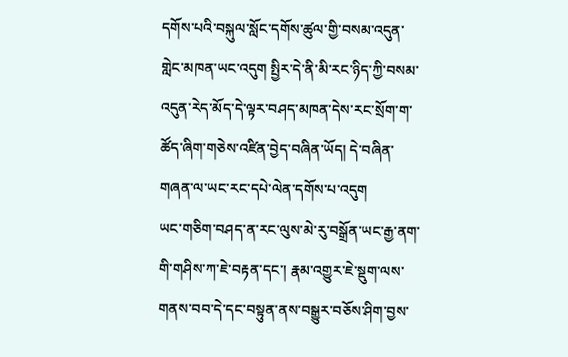དགོས་པའི་བསྐུལ་སློང་དགོས་ཚུལ་གྱི་བསམ་འདུན་གླེང་མཁན་ཡང་འདུག སྤྱིར་དེ་ནི་མི་རང་ཉིད་ཀྱི་བསམ་འདུན་རེད་མོད་དེ་ལྟར་བཤད་མཁན་དེས་རང་སྲོག་ག་ཚོད་ཞིག་གཅེས་འཛིན་བྱེད་བཞིན་ཡོད། དེ་བཞིན་གཞན་ལ་ཡང་རང་དཔེ་ལེན་དགོས་པ་འདུག
ཡང་གཅིག་བཤད་ན་རང་ལུས་མེ་རུ་བསྒྲོན་ཡང་རྒྱ་ནག་གི་གཤིས་ཀ་ཇེ་བརྟན་དང་། རྣམ་འགྱུར་ཇེ་སྡུག་ལས་གནས་བབ་དེ་དང་བསྟུན་ནས་བསྒྱུར་བཅོས་ཤིག་བྱས་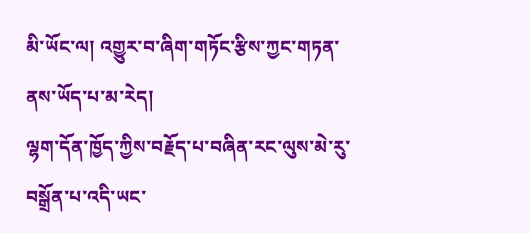མི་ཡོང་ལ། འགྱུར་བ་ཞིག་གཏོང་རྩིས་ཀྱང་གཏན་ནས་ཡོད་པ་མ་རེད།
ལྷག་དོན་ཁྱོད་ཀྱིས་བརྗོད་པ་བཞིན་རང་ལུས་མེ་རུ་བསྒྲོན་པ་འདི་ཡང་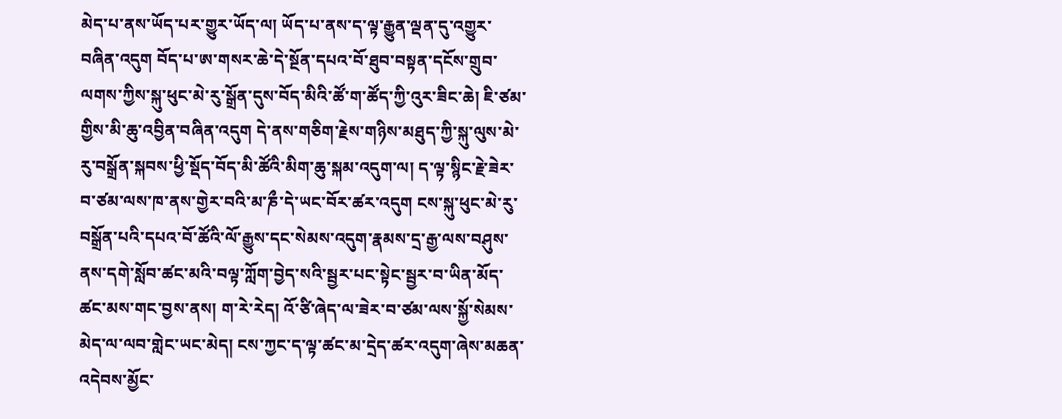མེད་པ་ནས་ཡོད་པར་གྱུར་ཡོད་ལ། ཡོད་པ་ནས་ད་ལྟ་རྒྱུན་ལྡན་དུ་འགྱུར་བཞིན་འདུག བོད་པ་ཨ་གསར་ཆེ་དེ་སྔོན་དཔའ་བོ་ཐུབ་བསྟན་དངོས་གྲུབ་ལགས་ཀྱིས་སྐུ་ཕུང་མེ་རུ་སྒྲོན་དུས་བོད་མིའི་ཚོ་ག་ཚོད་ཀྱི་འུར་ཟིང་ཆེ། ཇི་ཙམ་གྱིས་མི་ཆུ་འབྱིན་བཞིན་འདུག དེ་ནས་གཅིག་རྗེས་གཉིས་མཐུད་ཀྱི་སྐུ་ལུས་མེ་རུ་བསྒྲོན་སྐབས་ཕྱི་སྡོད་བོད་མི་ཚོའི་མིག་ཆུ་སྐམ་འདུག་ལ། ད་ལྟ་སྙིང་རྗེ་ཟེར་བ་ཙམ་ལས་ཁ་ནས་གྱེར་བའི་མ་ཎྀ་དེ་ཡང་བོར་ཚར་འདུག ངས་སྐུ་ཕུང་མེ་རུ་བསྒྲོན་པའི་དཔའ་བོ་ཚོའི་ལོ་རྒྱུས་དང་སེམས་འདུག་རྣམས་དྲ་རྒྱ་ལས་བཤུས་ནས་དགེ་སློབ་ཚང་མའི་བལྟ་ཀློག་བྱེད་སའི་སྦྱར་པང་སྟེང་སྦྱར་བ་ཡིན་མོད་ཚང་མས་གང་བྱས་ནས། ག་རེ་རེད། འོ་ཙི་ཞེད་ལ་ཟེར་བ་ཙམ་ལས་སྐྱོ་སེམས་མེད་ལ་ལབ་གླེང་ཡང་མེད། ངས་ཀྱང་ད་ལྟ་ཚང་མ་དྲེད་ཚར་འདུག་ཞེས་མཆན་འདེབས་མྱོང་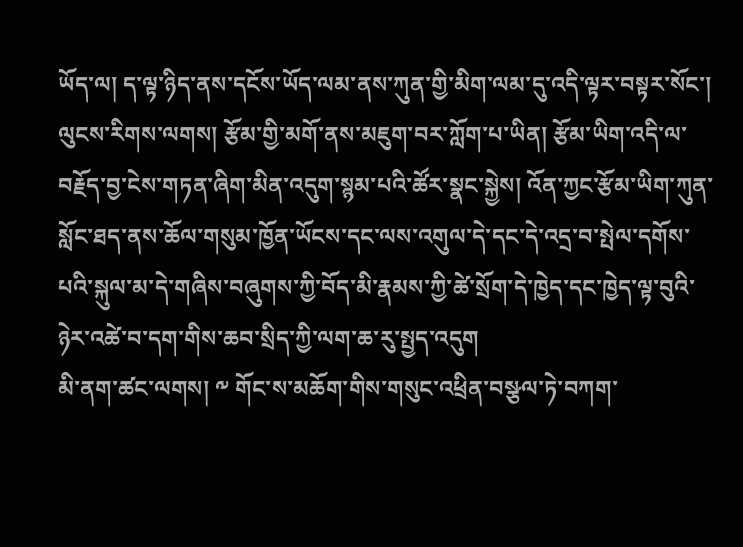ཡོད་ལ། ད་ལྟ་ཉིད་ནས་དངོས་ཡོད་ལམ་ནས་ཀུན་གྱི་མིག་ལམ་དུ་འདི་ལྟར་བསྟར་སོང་།
ལུངས་རིགས་ལགས། རྩོམ་གྱི་མགོ་ནས་མཇུག་བར་ཀློག་པ་ཡིན། རྩོམ་ཡིག་འདི་ལ་བརྗོད་བྱ་ངེས་གཏན་ཞིག་མིན་འདུག་སྙམ་པའི་ཚོར་སྣང་སྐྱེས། འོན་ཀྱང་རྩོམ་ཡིག་ཀུན་སློང་ཐད་ནས་ཆོལ་གསུམ་ཁྱོན་ཡོངས་དང་ལས་འགུལ་དེ་དང་དེ་འདྲ་བ་སྤེལ་དགོས་པའི་སྐུལ་མ་དེ་གཞིས་བཞུགས་ཀྱི་བོད་མི་རྣམས་ཀྱི་ཚེ་སྲོག་དེ་ཁྱེད་དང་ཁྱེད་ལྟ་བུའི་ཉེར་འཚེ་བ་དག་གིས་ཆབ་སྲིད་ཀྱི་ལག་ཆ་རུ་སྤྱད་འདུག
མི་ནག་ཚང་ལགས། ༸ གོང་ས་མཆོག་གིས་གསུང་འཕྲིན་བསྩལ་ཏེ་བཀག་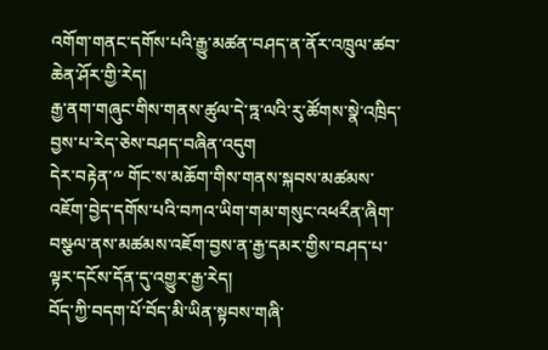འགོག་གནང་དགོས་པའི་རྒྱུ་མཚན་བཤད་ན་ནོར་འཁྲུལ་ཚབ་ཆེན་ཤོར་གྱི་རེད།
རྒྱ་ནག་གཞུང་གིས་གནས་ཚུལ་དེ་ཏྰ་ལའི་རུ་ཚོགས་སྣེ་འཁྲིད་བྱས་པ་རེད་ཅེས་བཤད་བཞིན་འདུག
དེར་བརྟེན་༸ གོང་ས་མཆོག་གིས་གནས་སྐབས་མཚམས་འཇོག་བྱེད་དགོས་པའི་བཀའ་ཡིག་གམ་གསུང་འཕརྀན་ཞིག་བསྩལ་ནས་མཚམས་འཇོག་བྱས་ན་རྒྱ་དམར་གྱིས་བཤད་པ་ལྟར་དངོས་དོན་དུ་འགྱུར་རྒྱ་རེད།
བོད་ཀྱི་བདག་པོ་བོད་མི་ཡིན་སྟབས་གཞི་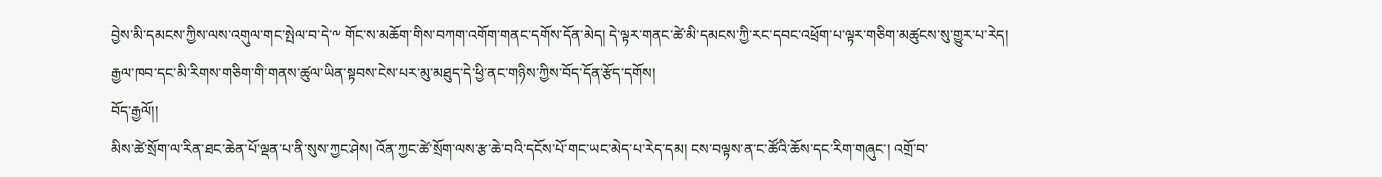བྱེས་མི་དམངས་ཀྱིས་ལས་འགུལ་གང་སྤེལ་བ་དེ་༸ གོང་ས་མཆོག་གིས་བཀག་འགོག་གནང་དགོས་དོན་མེད། དེ་ལྟར་གནང་ཚེ་མི་དམངས་ཀྱི་རང་དབང་འཕྲོག་པ་ལྟར་གཅིག་མཚུངས་སུ་གྱུར་པ་རེད།
རྒྱལ་ཁབ་དང་མི་རིགས་གཅིག་གི་གནས་ཚུལ་ཡིན་སྟབས་ངེས་པར་མུ་མཐུད་དེ་ཕྱི་ནང་གཉིས་ཀྱིས་བོད་དོན་རྩོད་དགོས།
བོད་རྒྱལོ།།
མིས་ཚེ་སྲོག་ལ་རིན་ཐང་ཆེན་པོ་ལྡན་པ་ནི་སུས་ཀྱང་ཤེས། འོན་ཀྱང་ཚེ་སྲོག་ལས་རྩ་ཆེ་བའི་དངོས་པོ་གང་ཡང་མེད་པ་རེད་དམ། ངས་བལྟས་ན་ང་ཚོའི་ཆོས་དང་རིག་གཞུང་། འགྲོ་བ་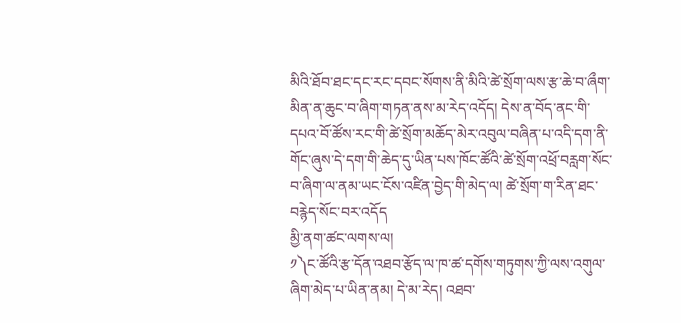མིའི་ཐོབ་ཐང་དང་རང་དབང་སོགས་ནི་མིའི་ཚེ་སྲོག་ལས་རྩ་ཆེ་བ་ཞྀག་མིན་ན་ཆུང་བ་ཞིག་གཏན་ནས་མ་རེད་འདོད། དེས་ན་བོད་ནང་གི་དཔའ་བོ་ཚོས་རང་གི་ཚེ་སྲོག་མཆོད་མེར་འབུལ་བཞིན་པ་འདི་དག་ནི་གོང་ཞུས་དེ་དག་གི་ཆེད་དུ་ཡིན་པས་ཁོང་ཚོའི་ཚེ་སྲོག་འཕྲོ་བརླག་སོང་བ་ཞིག་ལ་ནམ་ཡང་ངོས་འཛིན་བྱེད་གི་མེད་ལ། ཚེ་སྲོག་ག་རིན་ཐང་བརྙེད་སོང་བར་འདོད
མྱི་ནག་ཚང་ལགས་ལ།
༡༽ང་ཚོའི་རྩ་དོན་འཐབ་རྩོད་ལ་ཁ་ཚ་དགོས་གཏུགས་ཀྱི་ལས་འགུལ་ཞིག་མེད་པ་ཡིན་ནམ། དེ་མ་རེད། འཐབ་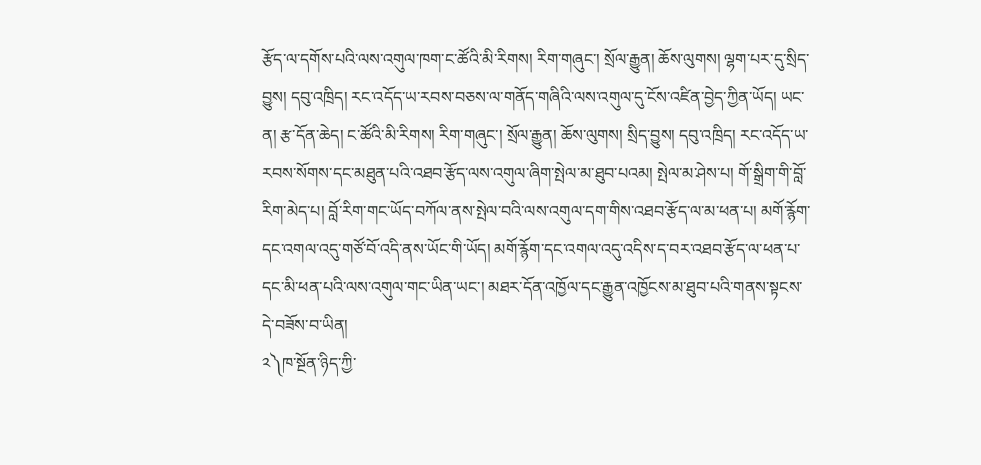རྩོད་ལ་དགོས་པའི་ལས་འགུལ་ཁག་ང་ཚོའི་མི་རིགས། རིག་གཞུང་། སྲོལ་རྒྱུན། ཆོས་ལུགས། ལྷག་པར་དུ་སྲིད་བྱུས། དབུ་འཁྲིད། རང་འདོད་ཡ་རབས་བཅས་ལ་གནོད་གཞིའི་ལས་འགུལ་དུ་ངོས་འཛིན་བྱེད་ཀྱིན་ཡོད། ཡང་ན། རྩ་དོན་ཆེད། ང་ཚོའི་མི་རིགས། རིག་གཞུང་། སྲོལ་རྒྱུན། ཆོས་ལུགས། སྲིད་བྱུས། དབུ་འཁྲིད། རང་འདོད་ཡ་རབས་སོགས་དང་མཐུན་པའི་འཐབ་རྩོད་ལས་འགུལ་ཞིག་སྤེལ་མ་ཐུབ་པའམ། སྤེལ་མ་ཤེས་པ། གོ་སྒྲིག་གི་བློ་རིག་མེད་པ། བློ་རིག་གང་ཡོད་བཀོལ་ནས་སྤེལ་བའི་ལས་འགུལ་དག་གིས་འཐབ་རྩོད་ལ་མ་ཕན་པ། མགོ་རྙོག་དང་འགལ་འདུ་གཙོ་བོ་འདི་ནས་ཡོང་གི་ཡོད། མགོ་རྙོག་དང་འགལ་འདུ་འདིས་ད་བར་འཐབ་རྩོད་ལ་ཕན་པ་དང་མི་ཕན་པའི་ལས་འགུལ་གང་ཡིན་ཡང་། མཐར་དོན་འཁྱོལ་དང་རྒྱུན་འཁྱོངས་མ་ཐུབ་པའི་གནས་སྟངས་དེ་བཟོས་བ་ཡིན།
༢༽ཁ་སྔོན་ཉིད་ཀྱི་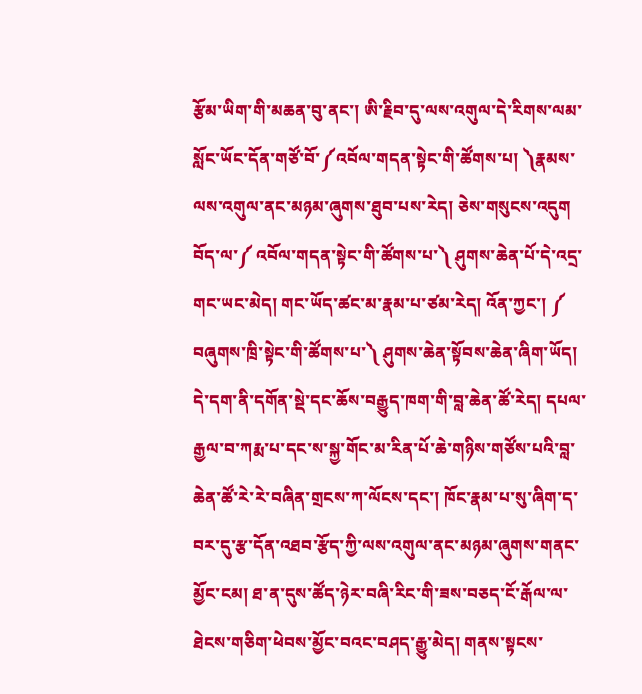རྩོམ་ཡིག་གི་མཆན་བུ་ནང་། ཨི་རྗིབ་དུ་ལས་འགུལ་དེ་རིགས་ལམ་སློང་ཡོང་དོན་གཙོ་བོ་༼འབོལ་གདན་སྟེང་གི་ཚོགས་པ། ༽རྣམས་ལས་འགུལ་ནང་མཉམ་ཞུགས་ཐུབ་པས་རེད། ཅེས་གསུངས་འདུག བོད་ལ་༼ འབོལ་གདན་སྟེང་གི་ཚོགས་པ་༽ ཤུགས་ཆེན་པོ་དེ་འདྲ་གང་ཡང་མེད། གང་ཡོད་ཚང་མ་རྣམ་པ་ཙམ་རེད། འོན་ཀྱང་། ༼ བཞུགས་ཁྲི་སྟེང་གི་ཚོགས་པ་༽ ཤུགས་ཆེན་སྟོབས་ཆེན་ཞིག་ཡོད། དེ་དག་ནི་དགོན་སྡེ་དང་ཆོས་བརྒྱུད་ཁག་གི་བླ་ཆེན་ཚོ་རེད། དཔལ་རྒྱལ་བ་ཀརྨ་པ་དང་ས་སྐྱ་གོང་མ་རིན་པོ་ཆེ་གཉིས་གཙོས་པའི་བླ་ཆེན་ཚོ་རེ་རེ་བཞིན་གྲངས་ཀ་ལོངས་དང་། ཁོང་རྣམ་པ་སུ་ཞིག་ད་བར་དུ་རྩ་དོན་འཐབ་རྩོད་ཀྱི་ལས་འགུལ་ནང་མཉམ་ཞུགས་གནང་མྱོང་ངམ། ཐ་ན་དུས་ཚོད་ཉེར་བཞི་རིང་གི་ཟས་བཅད་ངོ་རྒོལ་ལ་ཐེངས་གཅིག་ཕེབས་མྱོང་བའང་བཤད་རྒྱུ་མེད། གནས་སྟངས་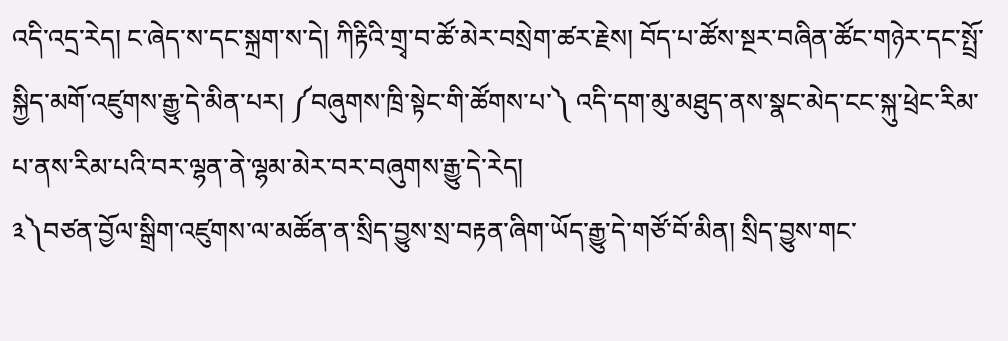འདི་འདྲ་རེད། ང་ཞེད་ས་དང་སྐྲག་ས་དེ། ཀིརྟིའི་གྲྭ་བ་ཚོ་མེར་བསྲེག་ཚར་རྗེས། བོད་པ་ཚོས་སྔར་བཞིན་ཚོང་གཉེར་དང་སྤྲོ་སྐྱིད་མགོ་འཛུགས་རྒྱུ་དེ་མིན་པར། ༼བཞུགས་ཁྲི་སྟེང་གི་ཚོགས་པ་༽ འདི་དག་མུ་མཐུད་ནས་སྣང་མེད་ངང་སྐུ་ཕྲེང་རིམ་པ་ནས་རིམ་པའི་བར་ལྷན་ནེ་ལྷམ་མེར་བར་བཞུགས་རྒྱུ་དེ་རེད།
༣༽བཙན་བྱོལ་སྒྲིག་འཛུགས་ལ་མཚོན་ན་སྲིད་བྱུས་སྲ་བརྟན་ཞིག་ཡོད་རྒྱུ་དེ་གཙོ་བོ་མིན། སྲིད་བྱུས་གང་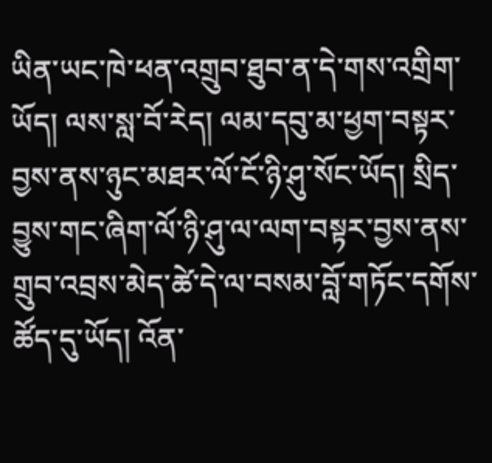ཡིན་ཡང་ཁེ་ཕན་འགྲུབ་ཐུབ་ན་དེ་གས་འགྲིག་ཡོད། ལས་སླ་བོ་རེད། ལམ་དབུ་མ་ཕྱག་བསྟར་བྱས་ནས་ཉུང་མཐར་ལོ་ངོ་ཉི་ཤུ་སོང་ཡོད། སྲིད་བྱུས་གང་ཞིག་ལོ་ཉི་ཤུ་ལ་ལག་བསྟར་བྱས་ནས་གྲུབ་འབྲས་མེད་ཚེ་དེ་ལ་བསམ་བློ་གཏོང་དགོས་ཚོད་དུ་ཡོད། འོན་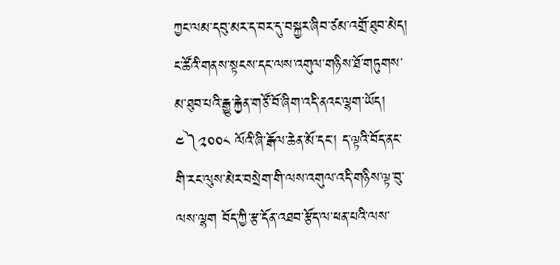ཀྱང་ལམ་དབུ་མར་ད་བར་དུ་བསྐྱར་ཞིབ་ཙམ་འགྲོ་ཐུབ་མེད། ང་ཚོའི་གནས་སྟངས་དང་ལས་འགུལ་གཉིས་ཐོ་གཏུགས་མ་ཐུབ་པའི་རྒྱུ་རྐྱེན་གཙོ་བོ་ཞིག་འདི་ནའང་ལྷག་ཡོད།
༤༽༢༠༠༨ ལོའི་ཞི་རྒོལ་ཆེན་མོ་དང་། ད་ལྟའི་བོད་ནང་གི་རང་ལུས་མེར་བསྲེག་གི་ལས་འགུལ་འདི་གཉིས་ལྟ་བུ་ལས་ལྷག བོད་ཀྱི་རྩ་དོན་འཐབ་རྩོད་ལ་ཕན་པའི་ལས་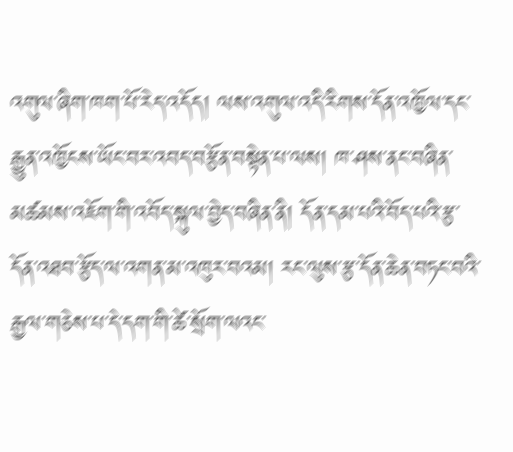འགུལ་ཞིག་ཁག་པོ་རེད་འདོད། ལས་འགུལ་འདི་རིགས་དོན་འཁྱོལ་དང་རྒྱུན་འཁྱོངས་ཡོང་བར་འབད་བརྩོན་བསྟེན་པ་ལས། ཁ་ཤས་ནང་བཞིན་མཚམས་འཇོག་གི་འབོད་སྐུལ་བྱེད་བཞིན་ནི། དོན་དམ་པའི་བོད་པའི་རྩ་དོན་འཐབ་རྩོད་ལ་འགན་མ་འཁུར་བའམ། རང་ལུས་རྩ་དོན་ཆེན་བཏང་བའི་རྒྱལ་གཅེས་པ་དེ་དག་གི་ཚེ་སྲོག་ལའང་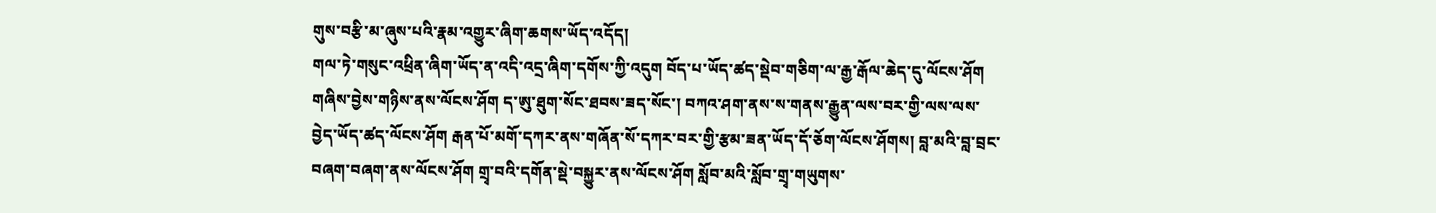གུས་བརྩི་མ་ཞུས་པའི་རྣམ་འགྱུར་ཞིག་ཆགས་ཡོད་འདོད།
གལ་ཏེ་གསུང་འཕྲིན་ཞིག་ཡོད་ན་འདི་འདྲ་ཞིག་དགོས་ཀྱི་འདུག བོད་པ་ཡོད་ཚད་སྡེབ་གཅིག་ལ་རྒྱ་རྒོལ་ཆེད་དུ་ལོངས་ཤོག གཞིས་བྱེས་གཉིས་ནས་ལོངས་ཤོག ད་ཨུ་ཐུག་སོང་ཐབས་ཟད་སོང་། བཀའ་ཤག་ནས་ས་གནས་རྒྱུན་ལས་བར་གྱི་ལས་ལས་བྱེད་ཡོད་ཚད་ལོངས་ཤོག རྒན་པོ་མགོ་དཀར་ནས་གཞོན་སོ་དཀར་བར་གྱི་རྩམ་ཟན་ཡོད་དོ་ཅོག་ལོངས་ཤོགས། བླ་མའི་བླ་བྲང་བཞག་བཞག་ནས་ལོངས་ཤོག གྲྭ་བའི་དགོན་སྡེ་བསྐྱུར་ནས་ལོངས་ཤོག སློབ་མའི་སློབ་གྲྭ་གཡུགས་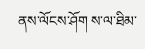ནས་ལོངས་ཤོག ས་ལ་ཐིམ་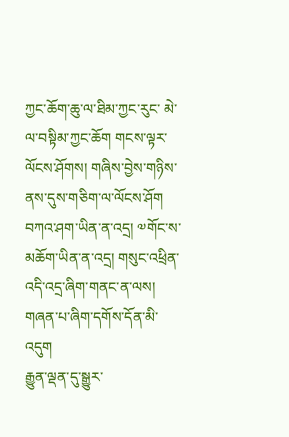ཀྱང་ཆོག་ཆུ་ལ་ཐིམ་ཀྱང་རུང་ མེ་ལ་བསྟིམ་ཀྱང་ཆོག གངས་ལྟར་ལོངས་ཤོགས། གཞིས་བྱེས་གཉིས་ནས་དུས་གཅིག་ལ་ལོངས་ཤོག བཀའ་ཤག་ཡིན་ན་འདྲ། ༧གོང་ས་མཆོག་ཡིན་ན་འདྲ། གསུང་འཕྲིན་འདི་འདྲ་ཞིག་གནང་ན་ལས། གཞན་པ་ཞིག་དགོས་དོན་མི་འདུག
རྒྱུན་ལྡན་དུ་སྒྱུར་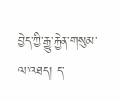བྱེད་ཀྱི་རྒྱུ་རྐྱེན་གསུམ་ལ་འཐད། ད་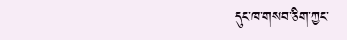དུང་ཁ་གསབ་ཅིག་ཀྱང་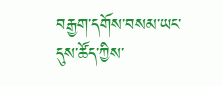བརྒྱག་དགོས་བསམ་ཡང་དུས་ཚོད་ཀྱིས་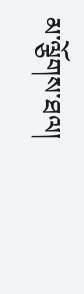མ་ལྕོགས་ཐལ།